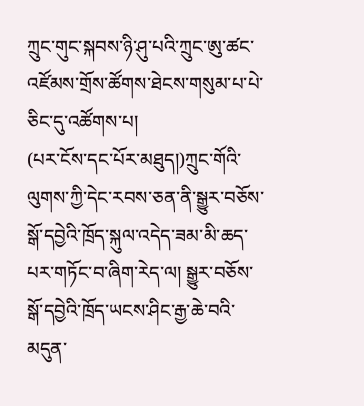ཀྲུང་གུང་སྐབས་ཉི་ཤུ་པའི་ཀྲུང་ཨུ་ཚང་འཛོམས་གྲོས་ཚོགས་ཐེངས་གསུམ་པ་པེ་ཅིང་དུ་འཚོགས་པ།
(པར་ངོས་དང་པོར་མཐུད།)ཀྲུང་གོའི་ལུགས་ཀྱི་དེང་རབས་ཅན་ནི་སྒྱུར་བཅོས་སྒོ་དབྱེའི་ཁྲོད་སྐུལ་འདེད་ཟམ་མི་ཆད་པར་གཏོང་བ་ཞིག་རེད་ལ། སྒྱུར་བཅོས་སྒོ་དབྱེའི་ཁྲོད་ཡངས་ཤིང་རྒྱ་ཆེ་བའི་མདུན་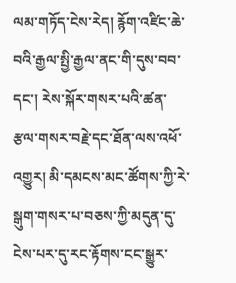ལམ་གཏོད་ངེས་རེད། རྙོག་འཛིང་ཆེ་བའི་རྒྱལ་སྤྱི་རྒྱལ་ནང་གི་དུས་བབ་དང་། རེས་སྐོར་གསར་པའི་ཚན་རྩལ་གསར་བརྗེ་དང་ཐོན་ལས་འཕོ་འགྱུར། མི་དམངས་མང་ཚོགས་ཀྱི་རེ་སྒུག་གསར་པ་བཅས་ཀྱི་མདུན་དུ་ངེས་པར་དུ་རང་རྟོགས་ངང་སྒྱུར་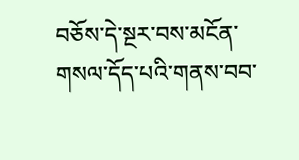བཅོས་དེ་སྔར་བས་མངོན་གསལ་དོད་པའི་གནས་བབ་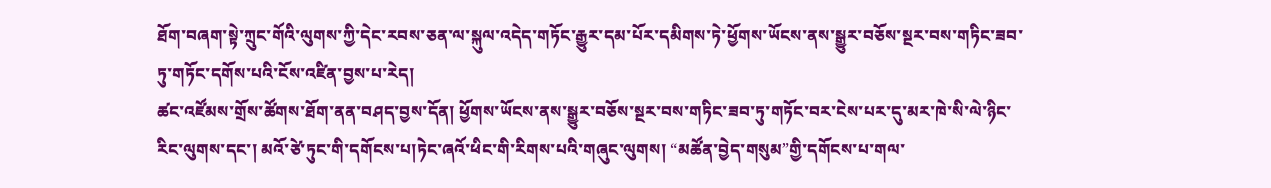ཐོག་བཞག་སྟེ་ཀྲུང་གོའི་ལུགས་ཀྱི་དེང་རབས་ཅན་ལ་སྐུལ་འདེད་གཏོང་རྒྱུར་དམ་པོར་དམིགས་ཏེ་ཕྱོགས་ཡོངས་ནས་སྒྱུར་བཅོས་སྔར་བས་གཏིང་ཟབ་ཏུ་གཏོང་དགོས་པའི་ངོས་འཛིན་བྱས་པ་རེད།
ཚང་འཛོམས་གྲོས་ཚོགས་ཐོག་ནན་བཤད་བྱས་དོན། ཕྱོགས་ཡོངས་ནས་སྒྱུར་བཅོས་སྔར་བས་གཏིང་ཟབ་ཏུ་གཏོང་བར་ངེས་པར་དུ་མར་ཁེ་སི་ལེ་ཉིང་རིང་ལུགས་དང་། མའོ་ཙེ་ཏུང་གི་དགོངས་པ།ཏེང་ཞའོ་ཕིང་གི་རིགས་པའི་གཞུང་ལུགས། “མཚོན་བྱེད་གསུམ”གྱི་དགོངས་པ་གལ་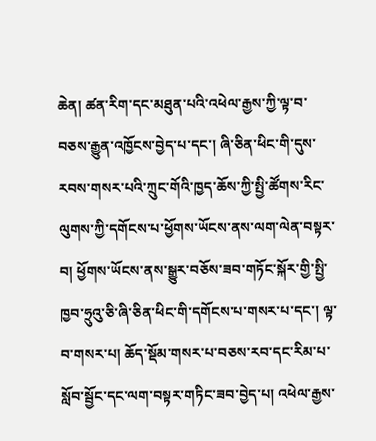ཆེན། ཚན་རིག་དང་མཐུན་པའི་འཕེལ་རྒྱས་ཀྱི་ལྟ་བ་བཅས་རྒྱུན་འཁྱོངས་བྱེད་པ་དང་། ཞི་ཅིན་ཕིང་གི་དུས་རབས་གསར་པའི་ཀྲུང་གོའི་ཁྱད་ཆོས་ཀྱི་སྤྱི་ཚོགས་རིང་ལུགས་ཀྱི་དགོངས་པ་ཕྱོགས་ཡོངས་ནས་ལག་ལེན་བསྟར་བ། ཕྱོགས་ཡོངས་ནས་སྒྱུར་བཅོས་ཟབ་གཏོང་སྐོར་གྱི་སྤྱི་ཁྱབ་ཧྲུའུ་ཅི་ཞི་ཅིན་ཕིང་གི་དགོངས་པ་གསར་པ་དང་། ལྟ་བ་གསར་པ། ཆོད་སྡོམ་གསར་པ་བཅས་རབ་དང་རིམ་པ་སློབ་སྦྱོང་དང་ལག་བསྟར་གཏིང་ཟབ་བྱེད་པ། འཕེལ་རྒྱས་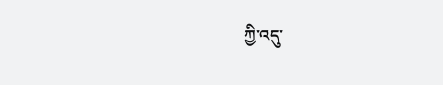ཀྱི་འདུ་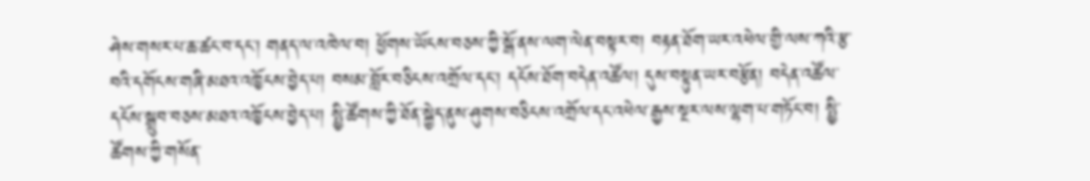ཤེས་གསར་པ་ཆ་ཚང་བ་དང་། གནད་ལ་འཁེལ་བ། ཕྱོགས་ཡོངས་བཅས་ཀྱི་སྒོ་ནས་ལག་ལེན་བསྟར་བ། བརྟན་ཐོག་ཡར་འཕེལ་གྱི་ལས་ཀའི་རྩ་བའི་དགོངས་གཞི་མཐའ་འཁྱོངས་བྱེད་པ། བསམ་བློར་བཅིངས་འགྲོལ་དང་། དངོས་ཐོག་བདེན་འཚོལ། དུས་བསྟུན་ཡར་བརྩོན། བདེན་འཚོལ་དངོས་སྒྲུབ་བཅས་མཐའ་འཁྱོངས་བྱེད་པ། སྤྱི་ཚོགས་ཀྱི་ཐོན་སྐྱེད་ནུས་ཤུགས་བཅིངས་འགྲོལ་དང་འཕེལ་རྒྱས་སྔར་ལས་ལྷག་པ་གཏོང་བ། སྤྱི་ཚོགས་ཀྱི་གསོན་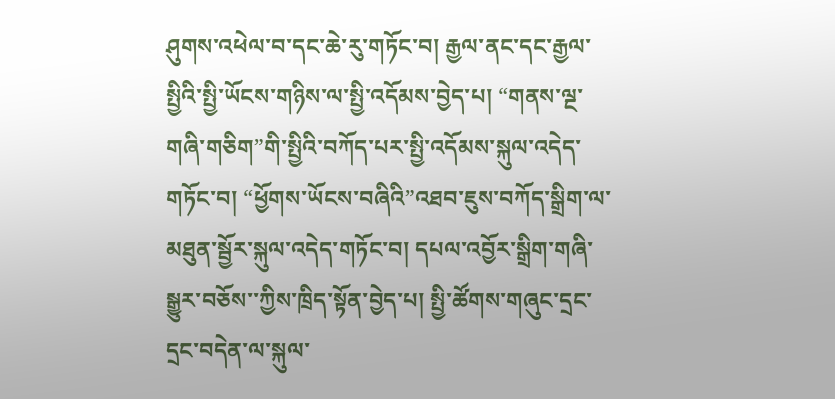ཤུགས་འཕེལ་བ་དང་ཆེ་རུ་གཏོང་བ། རྒྱལ་ནང་དང་རྒྱལ་སྤྱིའི་སྤྱི་ཡོངས་གཉིས་ལ་སྤྱི་འདོམས་བྱེད་པ། “གནས་ལྔ་གཞི་གཅིག”གི་སྤྱིའི་བཀོད་པར་སྤྱི་འདོམས་སྐུལ་འདེད་གཏོང་བ། “ཕྱོགས་ཡོངས་བཞིའི”འཐབ་ཇུས་བཀོད་སྒྲིག་ལ་མཐུན་སྦྱོར་སྐུལ་འདེད་གཏོང་བ། དཔལ་འབྱོར་སྒྲིག་གཞི་སྒྱུར་བཅོས་་ཀྱིས་ཁྲིད་སྟོན་བྱེད་པ། སྤྱི་ཚོགས་གཞུང་དྲང་དྲང་བདེན་ལ་སྐུལ་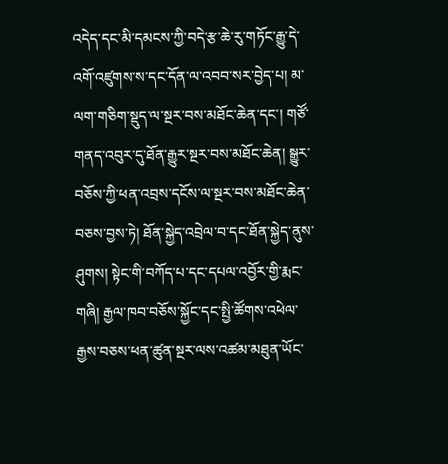འདེད་དང་མི་དམངས་ཀྱི་བདེ་རྩ་ཆེ་རུ་གཏོང་རྒྱུ་དེ་འགོ་འཛུགས་ས་དང་དོན་ལ་འབབ་སར་བྱེད་པ། མ་ལག་གཅིག་སྡུད་ལ་སྔར་བས་མཐོང་ཆེན་དང་། གཙོ་གནད་འབུར་དུ་ཐོན་རྒྱུར་སྔར་བས་མཐོང་ཆེན། སྒྱུར་བཅོས་ཀྱི་ཕན་འབྲས་དངོས་ལ་སྔར་བས་མཐོང་ཆེན་བཅས་བྱས་ཏེ། ཐོན་སྐྱེད་འབྲེལ་བ་དང་ཐོན་སྐྱེད་ནུས་ཤུགས། སྟེང་གི་བཀོད་པ་དང་དཔལ་འབྱོར་གྱི་རྨང་གཞི། རྒྱལ་ཁབ་བཅོས་སྐྱོང་དང་སྤྱི་ཚོགས་འཕེལ་རྒྱས་བཅས་ཕན་ཚུན་སྔར་ལས་འཚམ་མཐུན་ཡོང་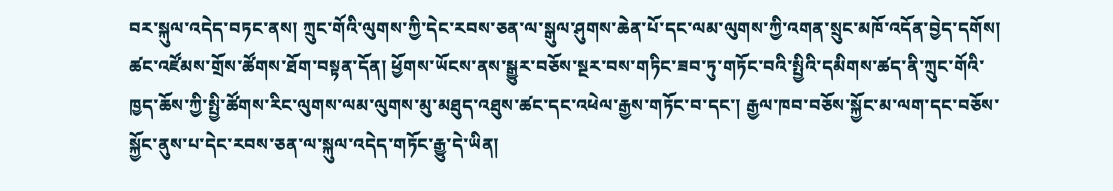བར་སྐུལ་འདེད་བཏང་ནས། ཀྲུང་གོའི་ལུགས་ཀྱི་དེང་རབས་ཅན་ལ་སྒུལ་ཤུགས་ཆེན་པོ་དང་ལམ་ལུགས་ཀྱི་འགན་སྲུང་མཁོ་འདོན་བྱེད་དགོས།
ཚང་འཛོམས་གྲོས་ཚོགས་ཐོག་བསྟན་དོན། ཕྱོགས་ཡོངས་ནས་སྒྱུར་བཅོས་སྔར་བས་གཏིང་ཟབ་ཏུ་གཏོང་བའི་སྤྱིའི་དམིགས་ཚད་ནི་ཀྲུང་གོའི་ཁྱད་ཆོས་ཀྱི་སྤྱི་ཚོགས་རིང་ལུགས་ལམ་ལུགས་མུ་མཐུད་འཐུས་ཚང་དང་འཕེལ་རྒྱས་གཏོང་བ་དང་། རྒྱལ་ཁབ་བཅོས་སྐྱོང་མ་ལག་དང་བཅོས་སྐྱོང་ནུས་པ་དེང་རབས་ཅན་ལ་སྐུལ་འདེད་གཏོང་རྒྱུ་དེ་ཡིན།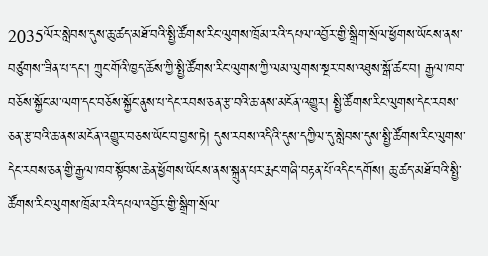2035ལོར་སླེབས་དུས་ཆུ་ཚད་མཐོ་བའི་སྤྱི་ཚོགས་རིང་ལུགས་ཁྲོམ་རའི་དཔལ་འབྱོར་གྱི་སྒྲིག་སྲོལ་ཕྱོགས་ཡོངས་ནས་བཙུགས་་ཟིན་པ་དང་། ཀྲུང་གོའི་ཁྱད་ཆོས་ཀྱི་སྤྱི་ཚོགས་རིང་ལུགས་ཀྱི་ལམ་ལུགས་སྔར་བས་འཐུས་སྒོ་ཚང་བ། རྒྱལ་ཁབ་བཅོས་སྐྱོང་མ་ལག་དང་བཅོས་སྐྱོང་ནུས་པ་དེང་རབས་ཅན་རྩ་བའི་ཆ་ནས་མངོན་འགྱུར། སྤྱི་ཚོགས་རིང་ལུགས་དེང་རབས་ཅན་རྩ་བའི་ཆ་ནས་མངོན་འགྱུར་བཅས་ཡོང་བ་བྱས་ཏེ། དུས་རབས་འདིའི་དུས་དཀྱིལ་དུ་སླེབས་དུས་སྤྱི་ཚོགས་རིང་ལུགས་དེང་རབས་ཅན་གྱི་རྒྱལ་ཁབ་སྟོབས་ཆེན་ཕྱོགས་ཡོངས་ནས་སྐྲུན་པར་རྨང་གཞི་བརྟན་པོ་འདིང་དགོས། ཆུ་ཚད་མཐོ་བའི་སྤྱི་ཚོགས་རིང་ལུགས་ཁྲོམ་རའི་དཔལ་འབྱོར་གྱི་སྒྲིག་སྲོལ་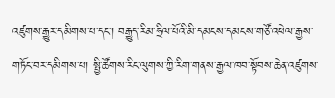འཛུགས་རྒྱུར་དམིགས་པ་དང་། བརྒྱུད་རིམ་ཧྲིལ་པོའི་མི་དམངས་དམངས་གཙོ་འཕེལ་རྒྱས་གཏོང་བར་དམིགས་པ། སྤྱི་ཚོགས་རིང་ལུགས་ཀྱི་རིག་གནས་རྒྱལ་ཁབ་སྟོབས་ཆེན་འཛུགས་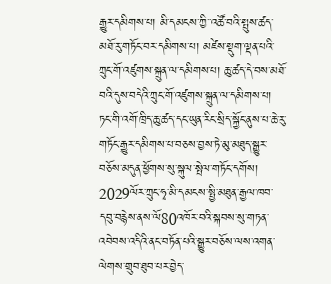རྒྱུར་དམིགས་པ། མི་དམངས་ཀྱི་་འཚོ་བའི་སྤུས་ཚད་མཐོ་རུ་གཏོང་བར་དམིགས་པ། མཛེས་སྡུག་ལྡན་པའི་ཀྲུང་གོ་འཛུགས་སྐྲུན་ལ་དམིགས་པ། ཆུ་ཚད་དེ་བས་མཐོ་བའི་དུས་བདེའི་ཀྲུང་གོ་འཛུགས་སྐྲུན་ལ་དམིགས་པ། ཏང་གི་འགོ་ཁྲིད་ཆུ་ཚད་དང་ཡུན་རིང་སྲིད་སྐྱོང་ནུས་པ་ཆེ་རུ་གཏོང་རྒྱུར་དམིགས་པ་བཅས་བྱས་ཏེ་མུ་མཐུད་སྒྱུར་བཅོས་མདུན་ཕྱོགས་སུ་སྐུལ་སྤེལ་གཏོང་དགོས། 2029ལོར་ཀྲུང་ཧྭ་མི་དམངས་སྤྱི་མཐུན་རྒྱལ་ཁབ་དབུ་བརྙེས་ནས་ལོ80འཁོར་བའི་སྐབས་སུ་གཏན་འབེབས་འདིའི་ནང་བཏོན་པའི་སྒྱུར་བཅོས་ལས་འགན་ལེགས་གྲུབ་ཐུབ་པར་བྱེད་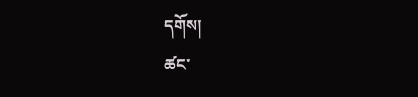དགོས།
ཚང་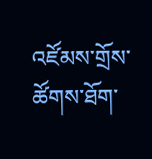འཛོམས་གྲོས་ཚོགས་ཐོག་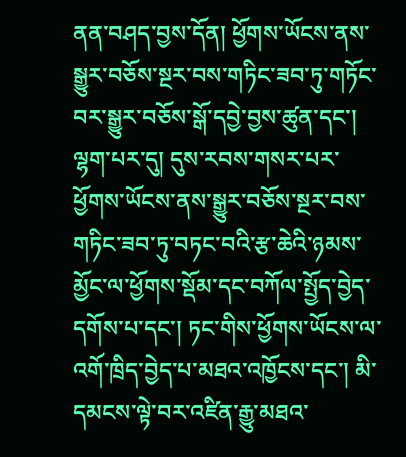ནན་བཤད་བྱས་དོན། ཕྱོགས་ཡོངས་ནས་སྒྱུར་བཅོས་སྔར་བས་གཏིང་ཟབ་ཏུ་གཏོང་བར་སྒྱུར་བཅོས་སྒོ་དབྱེ་བྱས་ཚུན་དང་། ལྷག་པར་དུ། དུས་རབས་གསར་པར་ཕྱོགས་ཡོངས་ནས་སྒྱུར་བཅོས་སྔར་བས་གཏིང་ཟབ་ཏུ་བཏང་བའི་རྩ་ཆེའི་ཉམས་མྱོང་ལ་ཕྱོགས་སྡོམ་དང་བཀོལ་སྤྱོད་བྱེད་དགོས་པ་དང་། ཏང་གིས་ཕྱོགས་ཡོངས་ལ་འགོ་ཁྲིད་བྱེད་པ་མཐའ་འཁྱོངས་དང་། མི་དམངས་ལྟེ་བར་འཛིན་རྒྱུ་མཐའ་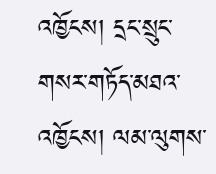འཁྱོངས། དྲང་སྲུང་གསར་གཏོད་མཐའ་འཁྱོངས། ལམ་ལུགས་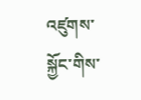འཛུགས་སྐྱོང་གིས་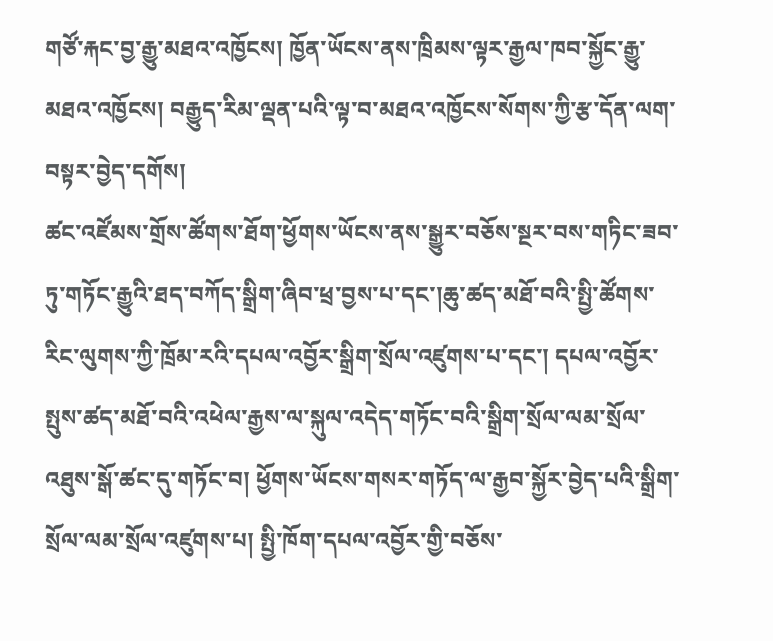གཙོ་རྐང་བྱ་རྒྱུ་མཐའ་འཁྱོངས། ཁྱོན་ཡོངས་ནས་ཁྲིམས་ལྟར་རྒྱལ་ཁབ་སྐྱོང་རྒྱུ་མཐའ་འཁྱོངས། བརྒྱུད་རིམ་ལྡན་པའི་ལྟ་བ་མཐའ་འཁྱོངས་སོགས་ཀྱི་རྩ་དོན་ལག་བསྟར་བྱེད་དགོས།
ཚང་འཛོམས་གྲོས་ཚོགས་ཐོག་ཕྱོགས་ཡོངས་ནས་སྒྱུར་བཅོས་སྔར་བས་གཏིང་ཟབ་ཏུ་གཏོང་རྒྱུའི་ཐད་བཀོད་སྒྲིག་ཞིབ་ཕྲ་བྱས་པ་དང་།ཆུ་ཚད་མཐོ་བའི་སྤྱི་ཚོགས་རིང་ལུགས་ཀྱི་ཁྲོམ་རའི་དཔལ་འབྱོར་སྒྲིག་སྲོལ་འཛུགས་པ་དང་། དཔལ་འབྱོར་སྤུས་ཚད་མཐོ་བའི་འཕེལ་རྒྱས་ལ་སྐུལ་འདེད་གཏོང་བའི་སྒྲིག་སྲོལ་ལམ་སྲོལ་འཐུས་སྒོ་ཚང་དུ་གཏོང་བ། ཕྱོགས་ཡོངས་གསར་གཏོད་ལ་རྒྱབ་སྐྱོར་བྱེད་པའི་སྒྲིག་སྲོལ་ལམ་སྲོལ་འཛུགས་པ། སྤྱི་ཁོག་དཔལ་འབྱོར་གྱི་བཅོས་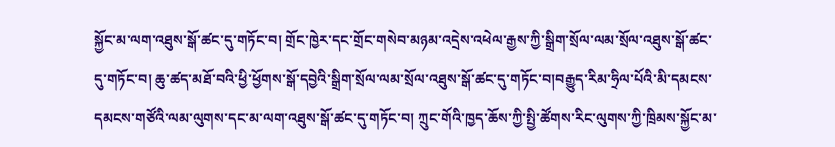སྐྱོང་མ་ལག་འཐུས་སྒོ་ཚང་དུ་གཏོང་བ། གྲོང་ཁྱེར་དང་གྲོང་གསེབ་མཉམ་འདྲེས་འཕེལ་རྒྱས་ཀྱི་སྒྲིག་སྲོལ་ལམ་སྲོལ་འཐུས་སྒོ་ཚང་དུ་གཏོང་བ། ཆུ་ཚད་མཐོ་བའི་ཕྱི་ཕྱོགས་སྒོ་དབྱེའི་སྒྲིག་སྲོལ་ལམ་སྲོལ་འཐུས་སྒོ་ཚང་དུ་གཏོང་བ།བརྒྱུད་རིམ་ཧྲིལ་པོའི་མི་དམངས་དམངས་གཙོའི་ལམ་ལུགས་དང་མ་ལག་འཐུས་སྒོ་ཚང་དུ་གཏོང་བ། ཀྲུང་གོའི་ཁྱད་ཆོས་ཀྱི་སྤྱི་ཚོགས་རིང་ལུགས་ཀྱི་ཁྲིམས་སྐྱོང་མ་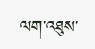ལག་འཐུས་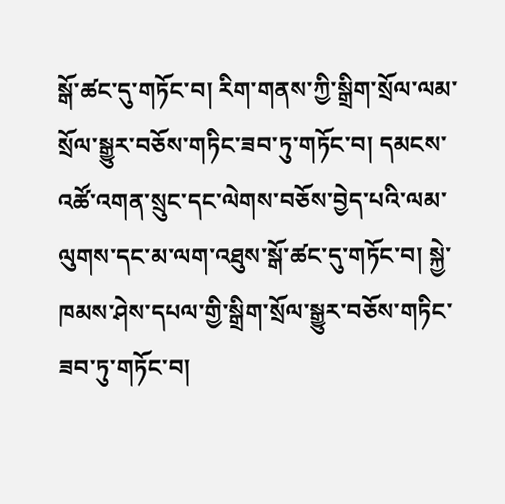སྒོ་ཚང་དུ་གཏོང་བ། རིག་གནས་ཀྱི་སྒྲིག་སྲོལ་ལམ་སྲོལ་སྒྱུར་བཅོས་གཏིང་ཟབ་ཏུ་གཏོང་བ། དམངས་འཚོ་འགན་སྲུང་དང་ལེགས་བཅོས་བྱེད་པའི་ལམ་ལུགས་དང་མ་ལག་འཐུས་སྒོ་ཚང་དུ་གཏོང་བ། སྐྱེ་ཁམས་ཤེས་དཔལ་གྱི་སྒྲིག་སྲོལ་སྒྱུར་བཅོས་གཏིང་ཟབ་ཏུ་གཏོང་བ།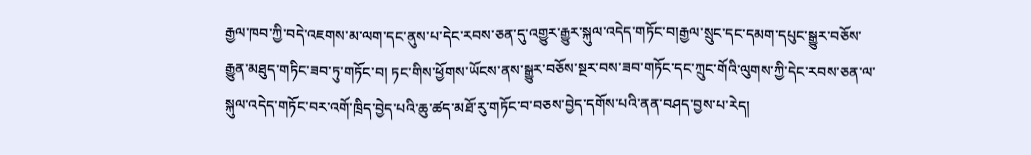རྒྱལ་ཁབ་ཀྱི་བདེ་འཇགས་མ་ལག་དང་ནུས་པ་དེང་རབས་ཅན་དུ་འགྱུར་རྒྱུར་སྐུལ་འདེད་གཏོང་བ།རྒྱལ་སྲུང་དང་དམག་དཔུང་སྒྱུར་བཅོས་རྒྱུན་མཐུད་གཏིང་ཟབ་ཏུ་གཏོང་བ། ཏང་གིས་ཕྱོགས་ཡོངས་ནས་སྒྱུར་བཅོས་སྔར་བས་ཟབ་གཏོང་དང་ཀྲུང་གོའི་ལུགས་ཀྱི་དེང་རབས་ཅན་ལ་སྐུལ་འདེད་གཏོང་བར་འགོ་ཁྲིད་བྱེད་པའི་ཆུ་ཚད་མཐོ་རུ་གཏོང་བ་བཅས་བྱེད་དགོས་པའི་ནན་བཤད་བྱས་པ་རེད།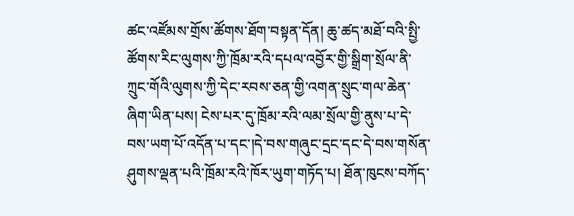ཚང་འཛོམས་གྲོས་ཚོགས་ཐོག་བསྟན་དོན། ཆུ་ཚད་མཐོ་བའི་སྤྱི་ཚོགས་རིང་ལུགས་ཀྱི་ཁྲོམ་རའི་དཔལ་འབྱོར་གྱི་སྒྲིག་སྲོལ་ནི་ཀྲུང་གོའི་ལུགས་ཀྱི་དེང་རབས་ཅན་གྱི་འགན་སྲུང་གལ་ཆེན་ཞིག་ཡིན་པས། ངེས་པར་དུ་ཁྲོམ་རའི་ལམ་སྲོལ་གྱི་ནུས་པ་དེ་བས་ཡག་པོ་འདོན་པ་དང་།དེ་བས་གཞུང་དྲང་དང་དེ་བས་གསོན་ཤུགས་ལྡན་པའི་ཁྲོམ་རའི་ཁོར་ཡུག་གཏོད་པ། ཐོན་ཁུངས་བཀོད་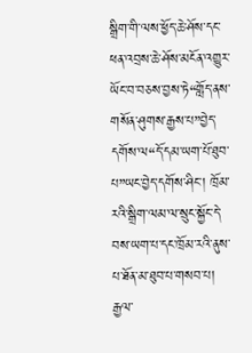སྒྲིག་གི་ལས་ཕྱོད་ཆེ་ཤོས་དང་ཕན་འབྲས་ཆེ་ཤོས་མངོན་འགྱུར་ཡོང་བ་བཅས་བྱས་ཏེ“གློད་ནས་གསོན་ཤུགས་རྒྱས་པ”བྱེད་དགོས་ལ“དོ་དམ་ཡག་པོ་ཐུབ་པ”ཡང་བྱེད་དགོས་ཤིང་། ཁྲོམ་རའི་སྒྲིག་ལམ་ལ་སྲུང་སྐྱོང་དེ་བས་ཡག་པ་དང་ཁྲོམ་རའི་ནུས་པ་ཐོན་མ་ཐུབ་པ་གསབ་པ། རྒྱལ་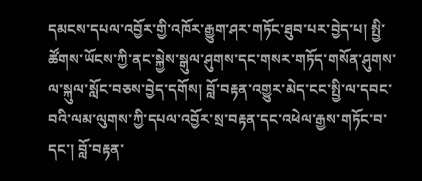དམངས་དཔལ་འབྱོར་གྱི་འཁོར་རྒྱུག་ཤར་གཏོང་ཐུབ་པར་བྱེད་པ། སྤྱི་ཚོགས་ཡོངས་ཀྱི་ནང་སྐྱེས་སྒུལ་ཤུགས་དང་གསར་གཏོད་གསོན་ཤུགས་ལ་སྐུལ་སློང་བཅས་བྱེད་དགོས། བློ་བརྟན་འགྱུར་མེད་ངང་སྤྱི་ལ་དབང་བའི་ལམ་ལུགས་ཀྱི་དཔལ་འབྱོར་སྲ་བརྟན་དང་འཕེལ་རྒྱས་གཏོང་བ་དང་། བློ་བརྟན་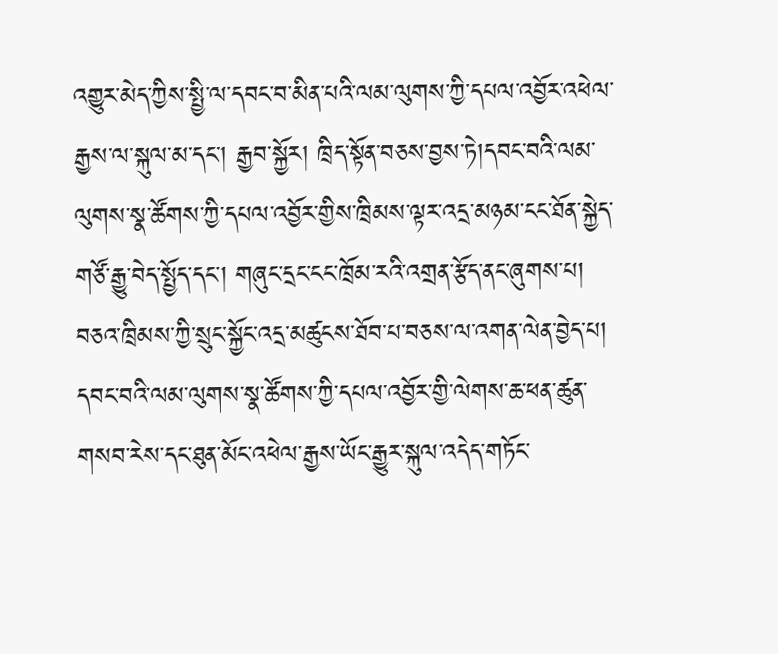འགྱུར་མེད་ཀྱིས་སྤྱི་ལ་དབང་བ་མིན་པའི་ལམ་ལུགས་ཀྱི་དཔལ་འབྱོར་འཕེལ་རྒྱས་ལ་སྐུལ་མ་དང་། རྒྱབ་སྐྱོར། ཁྲིད་སྟོན་བཅས་བྱས་ཏེ།དབང་བའི་ལམ་ལུགས་སྣ་ཚོགས་ཀྱི་དཔལ་འབྱོར་གྱིས་ཁྲིམས་ལྟར་འདྲ་མཉམ་ངང་ཐོན་སྐྱེད་གཙོ་རྒྱུ་བེད་སྤྱོད་དང་། གཞུང་དྲང་ངང་ཁྲོམ་རའི་འགྲན་རྩོད་ནང་ཞུགས་པ། བཅའ་ཁྲིམས་ཀྱི་སྲུང་སྐྱོང་འདྲ་མཚུངས་ཐོབ་པ་བཅས་ལ་འགན་ལེན་བྱེད་པ། དབང་བའི་ལམ་ལུགས་སྣ་ཚོགས་ཀྱི་དཔལ་འབྱོར་གྱི་ལེགས་ཆ་ཕན་ཚུན་གསབ་རེས་དང་ཐུན་མོང་འཕེལ་རྒྱས་ཡོང་རྒྱུར་སྐུལ་འདེད་གཏོང་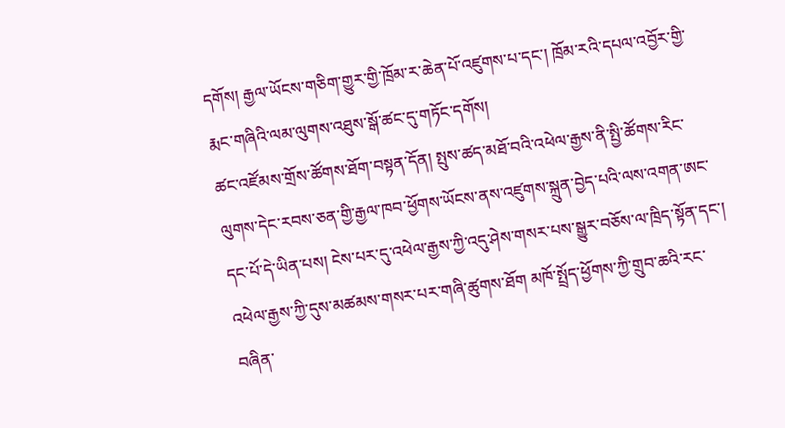དགོས། རྒྱལ་ཡོངས་གཅིག་གྱུར་གྱི་ཁྲོམ་ར་ཆེན་པོ་འཛུགས་པ་དང་། ཁྲོམ་རའི་དཔལ་འབྱོར་གྱི་རྨང་གཞིའི་ལམ་ལུགས་འཐུས་སྒོ་ཚང་དུ་གཏོང་དགོས།
ཚང་འཛོམས་གྲོས་ཚོགས་ཐོག་བསྟན་དོན། སྤུས་ཚད་མཐོ་བའི་འཕེལ་རྒྱས་ནི་སྤྱི་ཚོགས་རིང་ལུགས་དེང་རབས་ཅན་གྱི་རྒྱལ་ཁབ་ཕྱོགས་ཡོངས་ནས་འཛུགས་སྐྲུན་བྱེད་པའི་ལས་འགན་ཨང་དང་པོ་དེ་ཡིན་པས། ངེས་པར་དུ་འཕེལ་རྒྱས་ཀྱི་འདུ་ཤེས་གསར་པས་སྒྱུར་བཅོས་ལ་ཁྲིད་སྟོན་དང་། འཕེལ་རྒྱས་ཀྱི་དུས་མཚམས་གསར་པར་གཞི་ཚུགས་ཐོག མཁོ་སྤྲོད་ཕྱོགས་ཀྱི་གྲུབ་ཆའི་རང་བཞིན་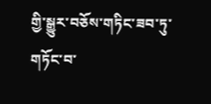གྱི་སྒྱུར་བཅོས་གཏིང་ཟབ་ཏུ་གཏོང་བ་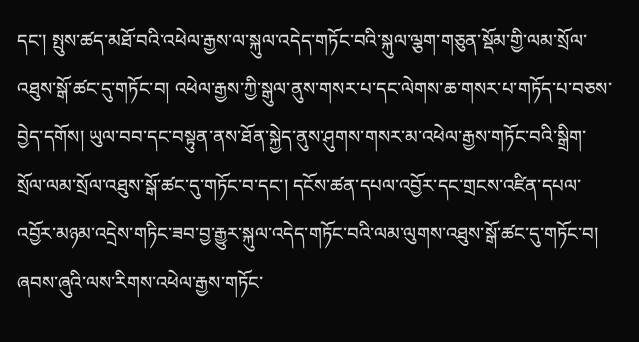དང་། སྤུས་ཚད་མཐོ་བའི་འཕེལ་རྒྱས་ལ་སྐུལ་འདེད་གཏོང་བའི་སྐུལ་ལྕག་གཅུན་སྡོམ་གྱི་ལམ་སྲོལ་འཐུས་སྒོ་ཚང་དུ་གཏོང་བ། འཕེལ་རྒྱས་ཀྱི་སྒུལ་ནུས་གསར་པ་དང་ལེགས་ཆ་གསར་པ་གཏོད་པ་བཅས་བྱེད་དགོས། ཡུལ་བབ་དང་བསྟུན་ནས་ཐོན་སྐྱེད་ནུས་ཤུགས་གསར་མ་འཕེལ་རྒྱས་གཏོང་བའི་སྒྲིག་སྲོལ་ལམ་སྲོལ་འཐུས་སྒོ་ཚང་དུ་གཏོང་བ་དང་། དངོས་ཚན་དཔལ་འབྱོར་དང་གྲངས་འཛིན་དཔལ་འབྱོར་མཉམ་འདྲེས་གཏིང་ཟབ་བྱ་རྒྱུར་སྐུལ་འདེད་གཏོང་བའི་ལམ་ལུགས་འཐུས་སྒོ་ཚང་དུ་གཏོང་བ། ཞབས་ཞུའི་ལས་རིགས་འཕེལ་རྒྱས་གཏོང་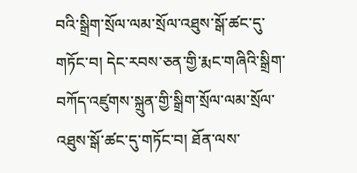བའི་སྒྲིག་སྲོལ་ལམ་སྲོལ་འཐུས་སྒོ་ཚང་དུ་གཏོང་བ། དེང་རབས་ཅན་གྱི་རྨང་གཞིའི་སྒྲིག་བཀོད་འཛུགས་སྐྲུན་གྱི་སྒྲིག་སྲོལ་ལམ་སྲོལ་འཐུས་སྒོ་ཚང་དུ་གཏོང་བ། ཐོན་ལས་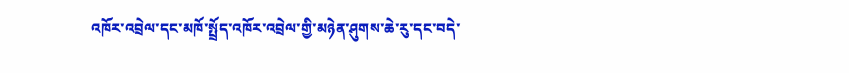འཁོར་འབྲེལ་དང་མཁོ་སྤྲོད་འཁོར་འབྲེལ་གྱི་མཉེན་ཤུགས་ཆེ་རུ་དང་བདེ་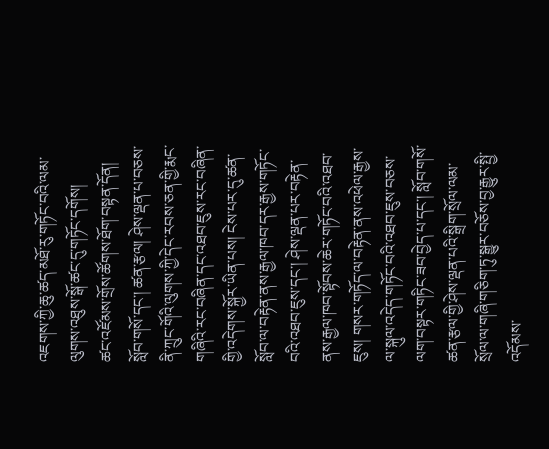འཇགས་ཀྱི་ཆུ་ཚད་མཐོ་རུ་གཏོང་བའི་ལམ་ལུགས་འཐུས་སྒོ་ཚང་དུ་གཏོང་དགོས།
ཚང་འཛོམས་གྲོས་ཚོགས་ཐོག་བསྟན་དོན། སློབ་གསོ་དང་། ཚན་རྩལ། ཤེས་ལྡན་པ་བཅས་ནི་ཀྲུང་གོའི་ལུགས་ཀྱི་དེང་རབས་ཅན་གྱི་རྨང་གཞིའི་རང་བཞིན་དང་འཐབ་ཇུས་རང་བཞིན་གྱི་འདེགས་སྐྱོར་ཡིན་པས། ངེས་པར་དུ་ཚན་སློབ་ལ་བརྟེན་ནས་རྒྱལ་ཁབ་དར་རྒྱས་གཏོང་བའི་འཐབ་ཇུས་དང་། ཤེས་ལྡན་པར་བརྟེན་ནས་རྒྱལ་ཁབ་སྟོབས་ཆེར་གཏོང་བའི་འཐབ་ཇུས། གསར་གཏོད་ལ་བརྟེན་ནས་འཕེལ་རྒྱས་ལ་སྐུལ་འདེད་གཏོང་བའི་འཐབ་ཇུས་བཅས་ལག་བསྟར་གཏིང་ཟབ་བྱེད་པ་དང་། སློབ་གསོ་ཚན་རྩལ་གྱི་ཤེས་ལྡན་པའི་སྒྲིག་སྲོལ་ལམ་སྲོལ་ལ་གཞི་གཅིག་ཏུ་སྒྱུར་བཅོས་བྱ་རྒྱུར་སྤྱི་འདོམས་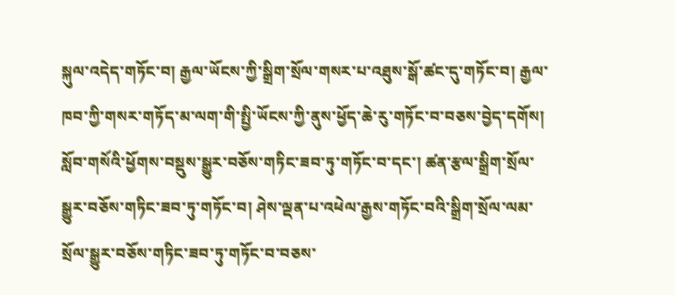སྐུལ་འདེད་གཏོང་བ། རྒྱལ་ཡོངས་ཀྱི་སྒྲིག་སྲོལ་གསར་པ་འཐུས་སྒོ་ཚང་དུ་གཏོང་བ། རྒྱལ་ཁབ་ཀྱི་གསར་གཏོད་མ་ལག་གི་སྤྱི་ཡོངས་ཀྱི་ནུས་ཕྱོད་ཆེ་རུ་གཏོང་བ་བཅས་བྱེད་དགོས། སློབ་གསོའི་ཕྱོགས་བསྡུས་སྒྱུར་བཅོས་གཏིང་ཟབ་ཏུ་གཏོང་བ་དང་། ཚན་རྩལ་སྒྲིག་སྲོལ་སྒྱུར་བཅོས་གཏིང་ཟབ་ཏུ་གཏོང་བ། ཤེས་ལྡན་པ་འཕེལ་རྒྱས་གཏོང་བའི་སྒྲིག་སྲོལ་ལམ་སྲོལ་སྒྱུར་བཅོས་གཏིང་ཟབ་ཏུ་གཏོང་བ་བཅས་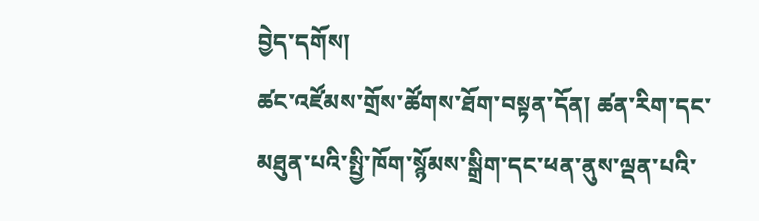བྱེད་དགོས།
ཚང་འཛོམས་གྲོས་ཚོགས་ཐོག་བསྟན་དོན། ཚན་རིག་དང་མཐུན་པའི་སྤྱི་ཁོག་སྙོམས་སྒྲིག་དང་ཕན་ནུས་ལྡན་པའི་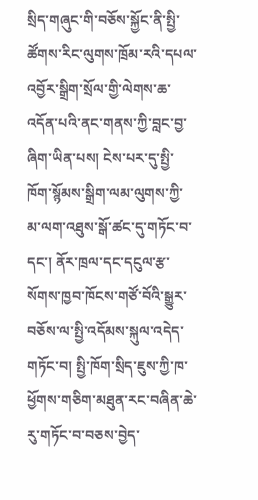སྲིད་གཞུང་གི་བཅོས་སྐྱོང་ནི་སྤྱི་ཚོགས་རིང་ལུགས་ཁྲོམ་རའི་དཔལ་འབྱོར་སྒྲིག་སྲོལ་གྱི་ལེགས་ཆ་འདོན་པའི་ནང་གནས་ཀྱི་བླང་བྱ་ཞིག་ཡིན་པས། ངེས་པར་དུ་སྤྱི་ཁོག་སྙོམས་སྒྲིག་ལམ་ལུགས་ཀྱི་མ་ལག་འཐུས་སྒོ་ཚང་དུ་གཏོང་བ་དང་། ནོར་ཁྲལ་དང་དངུལ་རྩ་སོགས་ཁྱབ་ཁོངས་གཙོ་བོའི་སྒྱུར་བཅོས་ལ་སྤྱི་འདོམས་སྐུལ་འདེད་གཏོང་བ། སྤྱི་ཁོག་སྲིད་ཇུས་ཀྱི་ཁ་ཕྱོགས་གཅིག་མཐུན་རང་བཞིན་ཆེ་རུ་གཏོང་བ་བཅས་བྱེད་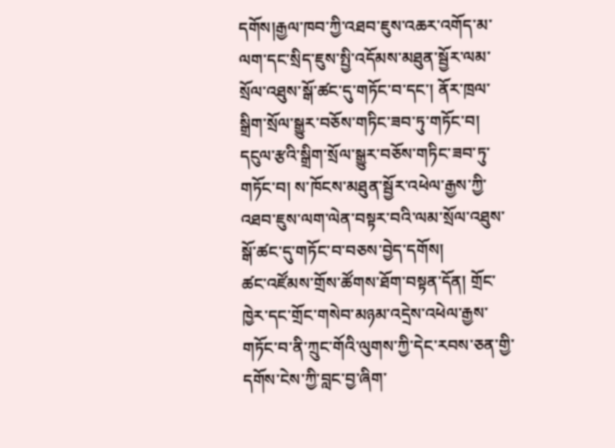དགོས།རྒྱལ་ཁབ་ཀྱི་འཐབ་ཇུས་འཆར་འགོད་མ་ལག་དང་སྲིད་ཇུས་སྤྱི་འདོམས་མཐུན་སྦྱོར་ལམ་སྲོལ་འཐུས་སྒོ་ཚང་དུ་གཏོང་བ་དང་། ནོར་ཁྲལ་སྒྲིག་སྲོལ་སྒྱུར་བཅོས་གཏིང་ཟབ་ཏུ་གཏོང་བ། དངུལ་རྩའི་སྒྲིག་སྲོལ་སྒྱུར་བཅོས་གཏིང་ཟབ་ཏུ་གཏོང་བ། ས་ཁོངས་མཐུན་སྦྱོར་འཕེལ་རྒྱས་ཀྱི་འཐབ་ཇུས་ལག་ལེན་བསྟར་བའི་ལམ་སྲོལ་འཐུས་སྒོ་ཚང་དུ་གཏོང་བ་བཅས་བྱེད་དགོས།
ཚང་འཛོམས་གྲོས་ཚོགས་ཐོག་བསྟན་དོན། གྲོང་ཁྱེར་དང་གྲོང་གསེབ་མཉམ་འདྲེས་འཕེལ་རྒྱས་གཏོང་བ་ནི་ཀྲུང་གོའི་ལུགས་ཀྱི་དེང་རབས་ཅན་གྱི་དགོས་ངེས་ཀྱི་བླང་བྱ་ཞིག་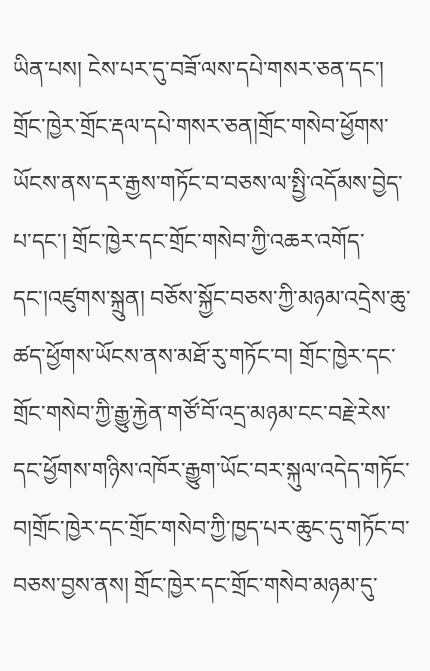ཡིན་པས། ངེས་པར་དུ་བཟོ་ལས་དཔེ་གསར་ཅན་དང་། གྲོང་ཁྱེར་གྲོང་རྡལ་དཔེ་གསར་ཅན།གྲོང་གསེབ་ཕྱོགས་ཡོངས་ནས་དར་རྒྱས་གཏོང་བ་བཅས་ལ་སྤྱི་འདོམས་བྱེད་པ་དང་། གྲོང་ཁྱེར་དང་གྲོང་གསེབ་ཀྱི་འཆར་འགོད་དང་།འཛུགས་སྐྲུན། བཅོས་སྐྱོང་བཅས་ཀྱི་མཉམ་འདྲེས་ཆུ་ཚད་ཕྱོགས་ཡོངས་ནས་མཐོ་རུ་གཏོང་བ། གྲོང་ཁྱེར་དང་གྲོང་གསེབ་ཀྱི་རྒྱུ་རྐྱེན་གཙོ་བོ་འདྲ་མཉམ་ངང་བརྗེ་རེས་དང་ཕྱོགས་གཉིས་འཁོར་རྒྱུག་ཡོང་བར་སྐུལ་འདེད་གཏོང་བ།གྲོང་ཁྱེར་དང་གྲོང་གསེབ་ཀྱི་ཁྱད་པར་ཆུང་དུ་གཏོང་བ་བཅས་བྱས་ནས། གྲོང་ཁྱེར་དང་གྲོང་གསེབ་མཉམ་དུ་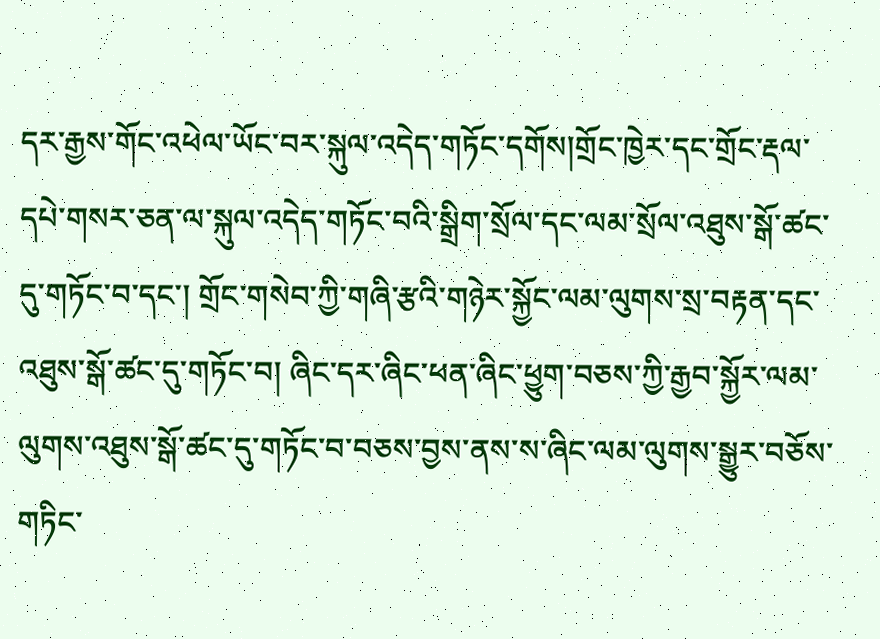དར་རྒྱས་གོང་འཕེལ་ཡོང་བར་སྐུལ་འདེད་གཏོང་དགོས།གྲོང་ཁྱེར་དང་གྲོང་རྡལ་དཔེ་གསར་ཅན་ལ་སྐུལ་འདེད་གཏོང་བའི་སྒྲིག་སྲོལ་དང་ལམ་སྲོལ་འཐུས་སྒོ་ཚང་དུ་གཏོང་བ་དང་། གྲོང་གསེབ་ཀྱི་གཞི་རྩའི་གཉེར་སྐྱོང་ལམ་ལུགས་སྲ་བརྟན་དང་འཐུས་སྒོ་ཚང་དུ་གཏོང་བ། ཞིང་དར་ཞིང་ཕན་ཞིང་ཕྱུག་བཅས་ཀྱི་རྒྱབ་སྐྱོར་ལམ་ལུགས་འཐུས་སྒོ་ཚང་དུ་གཏོང་བ་བཅས་བྱས་ནས་ས་ཞིང་ལམ་ལུགས་སྒྱུར་བཅོས་གཏིང་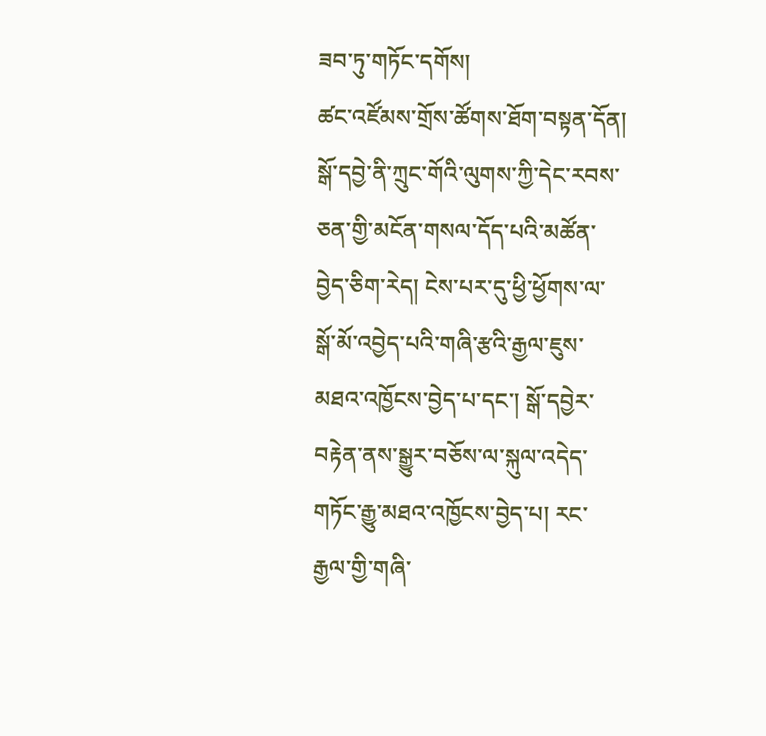ཟབ་ཏུ་གཏོང་དགོས།
ཚང་འཛོམས་གྲོས་ཚོགས་ཐོག་བསྟན་དོན། སྒོ་དབྱེ་ནི་ཀྲུང་གོའི་ལུགས་ཀྱི་དེང་རབས་ཅན་གྱི་མངོན་གསལ་དོད་པའི་མཚོན་བྱེད་ཅིག་རེད། ངེས་པར་དུ་ཕྱི་ཕྱོགས་ལ་སྒོ་མོ་འབྱེད་པའི་གཞི་རྩའི་རྒྱལ་ཇུས་མཐའ་འཁྱོངས་བྱེད་པ་དང་། སྒོ་དབྱེར་བརྟེན་ནས་སྒྱུར་བཅོས་ལ་སྐུལ་འདེད་གཏོང་རྒྱུ་མཐའ་འཁྱོངས་བྱེད་པ། རང་རྒྱལ་གྱི་གཞི་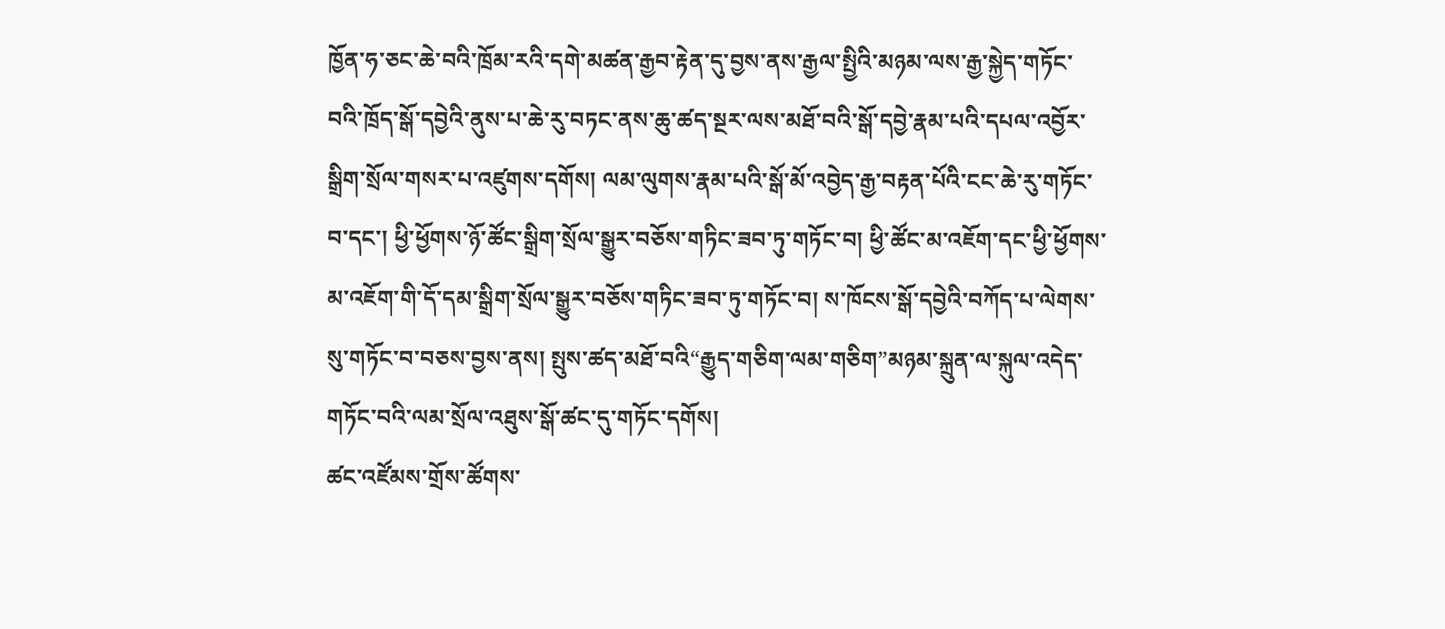ཁྱོན་ཧ་ཅང་ཆེ་བའི་ཁྲོམ་རའི་དགེ་མཚན་རྒྱབ་རྟེན་དུ་བྱས་ནས་རྒྱལ་སྤྱིའི་མཉམ་ལས་རྒྱ་སྐྱེད་གཏོང་བའི་ཁྲོད་སྒོ་དབྱེའི་ནུས་པ་ཆེ་རུ་བཏང་ནས་ཆུ་ཚད་སྔར་ལས་མཐོ་བའི་སྒོ་དབྱེ་རྣམ་པའི་དཔལ་འབྱོར་སྒྲིག་སྲོལ་གསར་པ་འཛུགས་དགོས། ལམ་ལུགས་རྣམ་པའི་སྒོ་མོ་འབྱེད་རྒྱ་བརྟན་པོའི་ངང་ཆེ་རུ་གཏོང་བ་དང་། ཕྱི་ཕྱོགས་ཉོ་ཚོང་སྒྲིག་སྲོལ་སྒྱུར་བཅོས་གཏིང་ཟབ་ཏུ་གཏོང་བ། ཕྱི་ཚོང་མ་འཇོག་དང་ཕྱི་ཕྱོགས་མ་འཇོག་གི་དོ་དམ་སྒྲིག་སྲོལ་སྒྱུར་བཅོས་གཏིང་ཟབ་ཏུ་གཏོང་བ། ས་ཁོངས་སྒོ་དབྱེའི་བཀོད་པ་ལེགས་སུ་གཏོང་བ་བཅས་བྱས་ནས། སྤུས་ཚད་མཐོ་བའི“རྒྱུད་གཅིག་ལམ་གཅིག”མཉམ་སྐྲུན་ལ་སྐུལ་འདེད་གཏོང་བའི་ལམ་སྲོལ་འཐུས་སྒོ་ཚང་དུ་གཏོང་དགོས།
ཚང་འཛོམས་གྲོས་ཚོགས་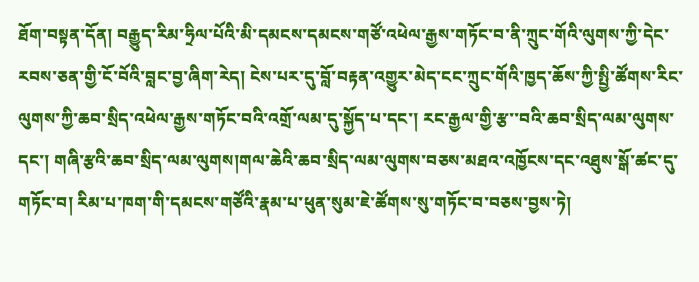ཐོག་བསྟན་དོན། བརྒྱུད་རིམ་ཧྲིལ་པོའི་མི་དམངས་དམངས་གཙོ་འཕེལ་རྒྱས་གཏོང་བ་ནི་ཀྲུང་གོའི་ལུགས་ཀྱི་དེང་རབས་ཅན་གྱི་ངོ་བོའི་བླང་བྱ་ཞིག་རེད། ངེས་པར་དུ་བློ་བརྟན་འགྱུར་མེད་ངང་ཀྲུང་གོའི་ཁྱད་ཆོས་ཀྱི་སྤྱི་ཚོགས་རིང་ལུགས་ཀྱི་ཆབ་སྲིད་འཕེལ་རྒྱས་གཏོང་བའི་འགྲོ་ལམ་དུ་སྐྱོད་པ་དང་། རང་རྒྱལ་གྱི་རྩ་་བའི་ཆབ་སྲིད་ལམ་ལུགས་དང་། གཞི་རྩའི་ཆབ་སྲིད་ལམ་ལུགས།གལ་ཆེའི་ཆབ་སྲིད་ལམ་ལུགས་བཅས་མཐའ་འཁྱོངས་དང་འཐུས་སྒོ་ཚང་དུ་གཏོང་བ། རིམ་པ་ཁག་གི་དམངས་གཙོའི་རྣམ་པ་ཕུན་སུམ་ཇེ་ཚོགས་སུ་གཏོང་བ་བཅས་བྱས་ཏེ།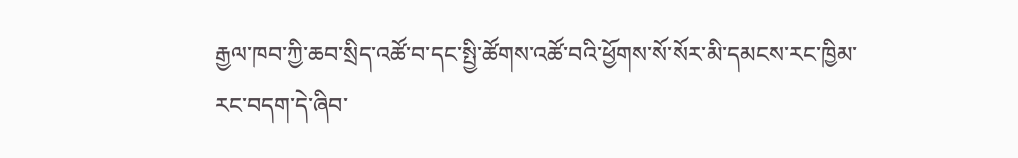རྒྱལ་ཁབ་ཀྱི་ཆབ་སྲིད་འཚོ་བ་དང་སྤྱི་ཚོགས་འཚོ་བའི་ཕྱོགས་སོ་སོར་མི་དམངས་རང་ཁྱིམ་རང་བདག་དེ་ཞིབ་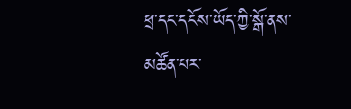ཕྲ་དང་དངོས་ཡོད་ཀྱི་སྒོ་ནས་མཚོན་པར་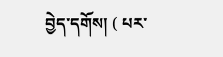བྱེད་དགོས། ( པར་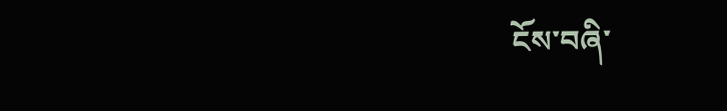ངོས་བཞི་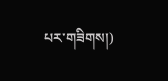པར་གཟིགས།)